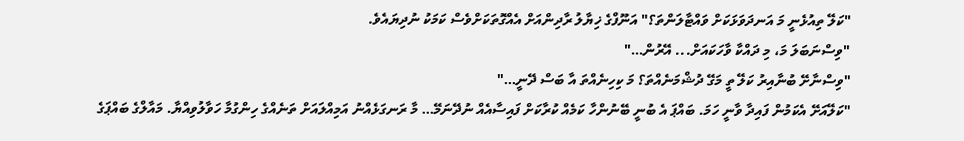"ކަލޭ ތިއުޅެނީ މަ އަނދަވަޅަކަށް ވައްޓާލަންތަ؟" އަނޫފްގެ ޚިޔާލު ރާދިންއަށް އެއްގޮތަކަށްވެސް ކަމަކު ނުދިޔައެވެ.
"ވިސްނަބަލަ މަ، މި ދައްކާ ވާހަކައަށް... އޭރުން…"
"ވިސްނާށޭ ބުނާއިރު ކަލޭ ތީ މަގޭ ދުޝްމަނެއްތަ؟ މަ ކިހިނެއްތަ އާ ބަސް ދޭނީ…"
"ކަލޭއަށޭ އެކަމުން ފައިދާ ވާނީ ހަމަ. ބައްޕަ އެ ބުނީ ބޭނުންހާ ކަމެއް ކުރާކަށް ފައިސާއެއް ނުދޭނަމޭ… މާ ރަނގަޅެއްނު އަމިއްލައަށް ތަނެއްގެ ހިންގުމާ ހަވާލުވިއްޔާ. މައާލްގެ ބައްޕަގެ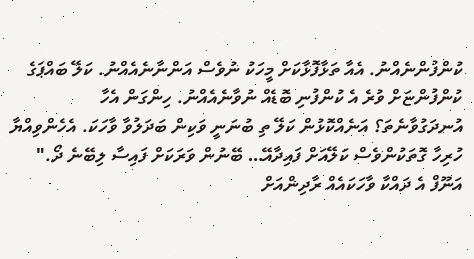ކުންފުންނެއްނު. އެއާ ތަޅާފޮޅާކަށް މީހަކު ނުވެސް އަންނާނެއެއްނު. ކަލޭ ބައްޕަގެ ކުންފުންޏަށް ވުރެ އެ ކުންފުނި ބޮޑެއް ނުވާނެއެއްނު. ހިންގަން އެހާ އުނދަގުވާނެތަ؟ އަނެއްކޮޅުން ކަލޭ ތި ބުނަނީ ވަކިން ބަދަލުވާ ވާހަކަ. އެހެންވިއްޔާ ހުރިހާ ގޮތަކުންވެސް ކަލޭއަށް ފައިދާއޭ… ބޭނުން ވަރަކަށް ފައިސާ ލިބޭނެ ދޯ."
އަނޫފް އެ ދައްކާ ވާހަކައެއް ރާދިންއަށް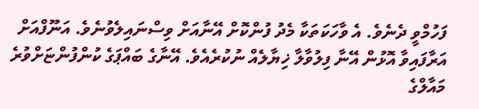ފަހުމްވީ ދެނެވެ. އެ ވާހަކަތަކާ މެދު ފުންކޮށް އޭނާއަށް ވިސްނައިލެވުނެވެ. އަނޫފްއަށް އަރާފައިވާ އޮޅުން އޭނާ ފިލުވާލާ ޚިޔާލެއް ނުކުރެއެވެ. އޭނާގެ ބައްޕަގެ ކުންފުންޏަށްވުރެ މައާލްގެ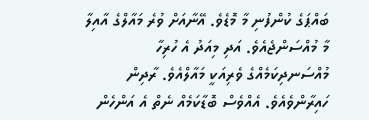ބައްޕަގެ ކުންފުނި މާ މޮޑެވެ. އޭނާއަށް ވުރެ މައާލްގެ އާއިލާ މާ މުއްސަންޖެއެވެ. އަދި މިއަދު އެ ހުރިހާ މުއްސަނދިކަމެއްގެ ވެރިއަކީ މައާލްއެވެ. ރާދިން ހައިރާންވެއެވެ. އެއްވެސް ބޮޑާކަމެއް ނެތް އެ އަންހެން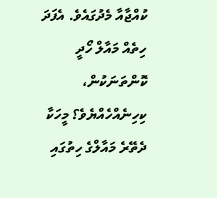ކުއްޖާއާ މެދުގައެވެ. އެފަދަ ހިތެއް މައާލް ހޯދީ ކޮންތަނަކުން، ކިހިނެއްހެއްޔެވެ؟ މީހަކާ ދެތޭރެ މައާލްގެ ހިތުގައި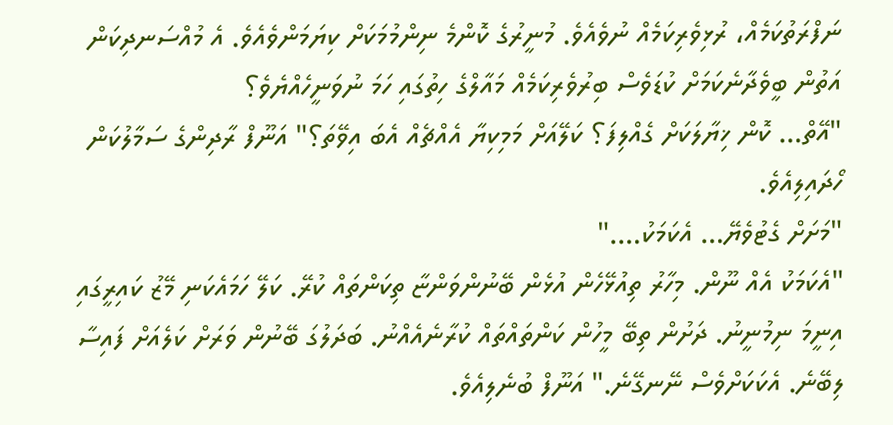ނަފްރަތުކަމެއް، ރުޅިވެރިކަމެއް ނުވެއެވެ. މުނީރުގެ ކޮންމެ ނިންމުމަކަށް ކިޔަމަންވެއެވެ. އެ މުއްސަނދިކަން އަތުން ބީވެދާނެކަމަށް ކުޑަވެސް ބިރުވެރިކަމެއް މައާލްގެ ހިތުގައި ހަމަ ނުވަނީހެއްޔެވެ؟
"އޭތް… ކޮން ޚިޔާލަކަށް ގެއްލިފަ؟ ކަލޭއަށް މަމިކިޔާ އެއްޗެއް އެބަ އިވޭތަ؟" އަނޫފް ރާދިންގެ ސަމާލުކަން ހޯދައިލިއެވެ.
"މަށަށް ގެޓުވެޔޭ… އެކަމަކު…."
"އެކަމަކު އެއް ނޫން. މިހާރު ތިއުޅޭހެން އުޅެން ބޭނުންވަންޏާ ތިކަންތައް ކުރޭ. ކަލޭ ހަމައެކަނި މޭޒު ކައިރީގައި އިނީމަ ނިމުނީނު. ދަށުން ތިބޭ މީހުން ކަންތައްތައް ކުރާނެއެއްނު. ބަދަލުގަ ބޭނުން ވަރަށް ކަލެއަށް ފައިސާ ލިބޭނެ. އެކަކަށްވެސް ނޭނގޭނެ." އަނޫފް ބުނެލިއެވެ.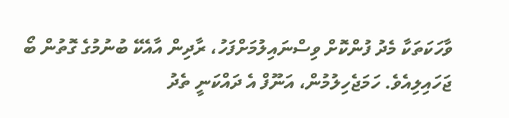ވާހަކަތަކާ މެދު ފުންކޮށް ވިސްނައިލުމަށްފަހު، ރާދިން އާއެކޭ ބުނުމުގެ ގޮތުން ބޯ ޖަހައިލިއެވެ. ހަމަޖެހިލުމުން، އަނޫފް އެ ދައްކަނީ ތެދު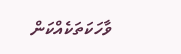ވާހަކަތަކެއްކަން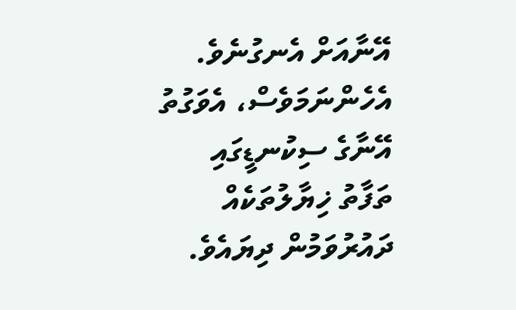އޭނާއަށް އެނގުނެވެ. އެހެންނަމަވެސް، އެވަގުތު އޭނާގެ ސިކުނޑީގައި ތަފާތު ޚިޔާލުތަކެއް ދައުރުވަމުން ދިޔައެވެ.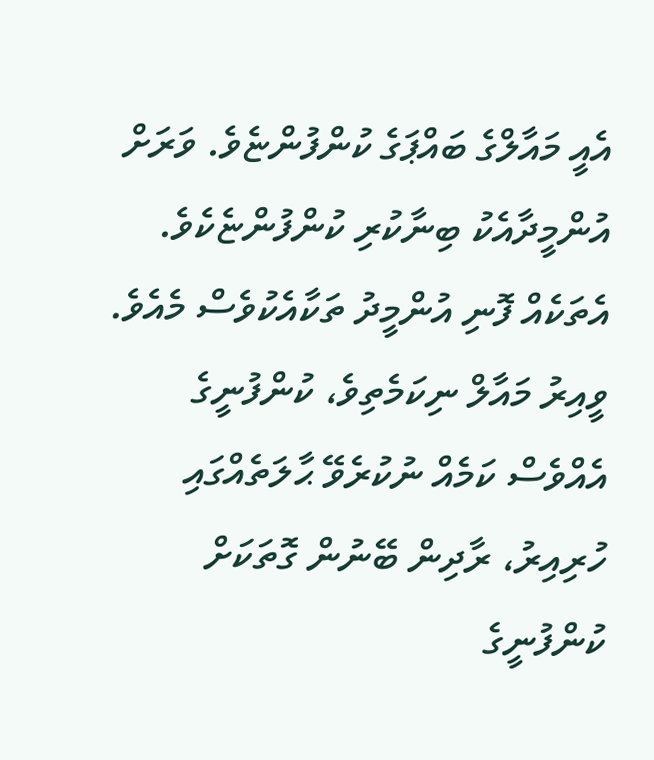އެއީ މައާލްގެ ބައްޕަގެ ކުންފުންޏެވެ. ވަރަށް އުންމީދާއެކު ބިނާކުރި ކުންފުންޏެކެވެ. އެތަކެއް ފޮނި އުންމީދު ތަކާއެކުވެސް މެއެވެ. ވީއިރު މައާލް ނިކަމެތިވެ، ކުންފުނީގެ އެއްވެސް ކަމެއް ނުކުރެވޭ ޙާލަތެއްގައި ހުރިއިރު، ރާދިން ބޭނުން ގޮތަކަށް ކުންފުނީގެ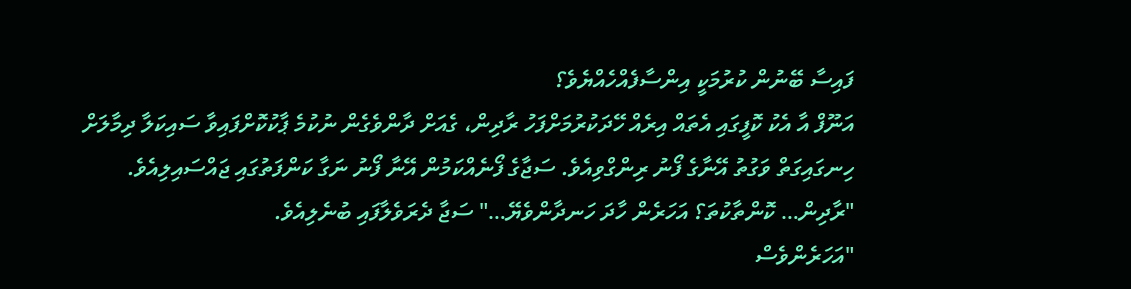ފައިސާ ބޭނުން ކުރުމަކީ އިންސާފެއްހެއްޔެވެ؟
އަނޫފް އާ އެކު ކޮފީގައި އެތައް އިރެއް ހޭދަކުރުމަށްފަހު ރާދިން، ގެއަށް ދާންވެގެން ނުކުމެ ޕާކުކޮށްފައިވާ ސައިކަލާ ދިމާލަށް ހިނގައިގަތް ވަގުތު އޭނާގެ ފޯނު ރިންގްވިއެވެ. ސަޖާގެ ފޯނެއްކަމުން އޭނާ ފޯނު ނަގާ ކަންފަތުގައި ޖައްސައިލިއެވެ.
"ރާދިން… ކޮންތާކުތަ؟ އަހަރެން ހާދަ ހަނދާންވެޔޭ…" ސަޖާ ދެރަވެލާފައި ބުނެލިއެވެ.
"އަހަރެންވެސް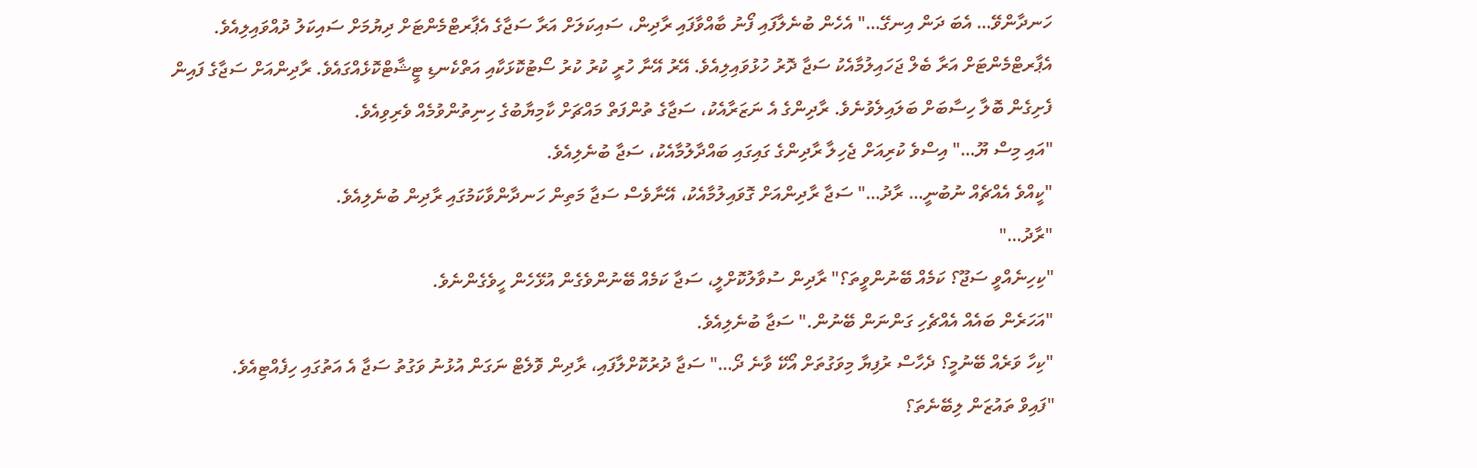ހަނދާންވޭ… އެބަ ދަން އިނގޭ…" އެހެން ބުނެލާފައި ފޯނު ބާއްވާފައި ރާދިން، ސައިކަލަށް އަރާ ސަޖާގެ އެޕާރޓްމެންޓަށް ދިޔުމަށް ސައިކަލު ދުއްވައިލިއެވެ.
އެޕާރޓްމެންޓަށް އަރާ ބެލް ޖަހައިލުމާއެކު ސަޖާ ދޮރު ހުޅުވައިލިއެވެ. އޭރު އޭނާ ހުރީ ކުރު ކުރު ސޯޓުކޮޅަކާއި އަތްކެނޑި ޓީޝާޓްކޮޅެއްގައެވެ. ރާދިންއަށް ސަޖާގެ ފައިން ފެށިގެން ބޮލާ ހިސާބަށް ބަލައިލެވުނެވެ. ރާދިންގެ އެ ނަޒަރާއެކު، ސަޖާގެ ތުންފަތް މައްޗަށް ކާމިޔާބުގެ ހިނިތުންވުމެއް ވެރިވިއެވެ.
"އައި މިސް ޔޫ…" އިސްވެ ކުރިއަށް ޖެހިލާ ރާދިންގެ ގައިގައި ބައްދާލުމާއެކު، ސަޖާ ބުނެލިއެވެ.
"ކީއްވެ އެއްޗެއް ނުބުނީ… ރާދު…" ސަޖާ ރާދިންއަށް ގޮވައިލުމާއެކު، އޭނާވެސް ސަޖާ މަތިން ހަނދާންވާކަމުގައި ރާދިން ބުނެލިއެވެ.
"ރާދު…"
"ކިހިނެއްވީ ސަޖޫ؟ ކަމެއް ބޭނުންވީތަ؟" ރާދިން ސުވާލުކޮށްލީ، ސަޖާ ކަމެއް ބޭނުންވެގެން އުޅޭހެން ހީވެގެންނެވެ.
"އަހަރެން ބައެއް އެއްޗެހި ގަންނަން ބޭނުން." ސަޖާ ބުނެލިއެވެ.
"ކިހާ ވަރެއް ބޭނުމީ؟ ދެހާސް ރުފިޔާ މިވަގުތަށް އޯކޭ ވާނެ ދޯ…" ސަޖާ ދުރުކޮށްލާފައި، ރާދިން ވޮލެޓް ނަގަން އުޅުނު ވަގުތު ސަޖާ އެ އަތުގައި ހިފެއްޓިއެވެ.
"ފައިވް ތައުޒަން ލިބޭނެތަ؟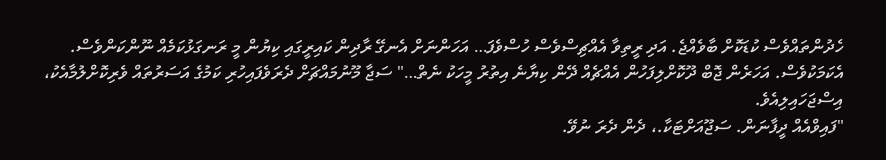ހެދުންތައްވެސް ކުޑަކޮށް ބާވެއްޖެ. އަދި ރީތިވާ އެއްޗިސްވެސް ހުސްވެފަ… އަހަންނަށް އެނގޭ ރާދިން ކައިރީގައި ކިޔުން މީ ރަނގަޅުކަމެއް ނޫންކަންވެސް. އެކަމަކުވެސް. އަހަރެން ޖޮބް ދޫކޮށްލިފަހުން އެއްޗެއް ދޭން ކިޔާނެ އިތުރު މީހަކު ނެތް…" ސަޖާ މޫނުމައްޗަށް ދެރަވެފައިހުރި ކަމުގެ އަސަރުތައް ވެރިކޮށްލުމާއެކު، އިސްޖަހައިލިއެވެ.
"ފައިވްއެއް ދީފާނަން. ސަޖޫއަށްޓަކާ.، ދެން ދެރަ ނުވޭ.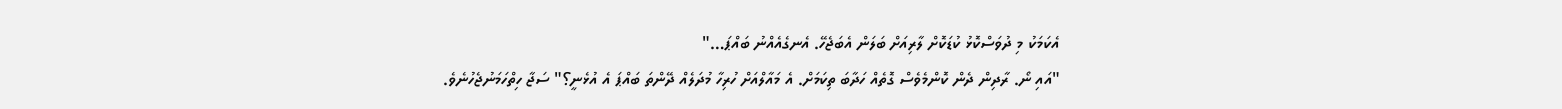އެކަމަކު މި ދުވަސްކޮޅު ކުޑަކޮށް ލާރިއަށް ބަލަން އެބަޖެހޭ. އެނގެއެއްނު ބައްޕަ…"
"އައި ނޯ. ރާދިން ދެން ކޮންމެވެސް ގޮތެއް ހަދާބަ ތިކަމަށް. އެ މައާލްއަށް ހުރިހާ މުދަލެއް ދޭންތަ ބައްޕަ އެ އުޅެނީ؟" ސަޖާ ހިތްހަމަނުޖެހުނެވެ.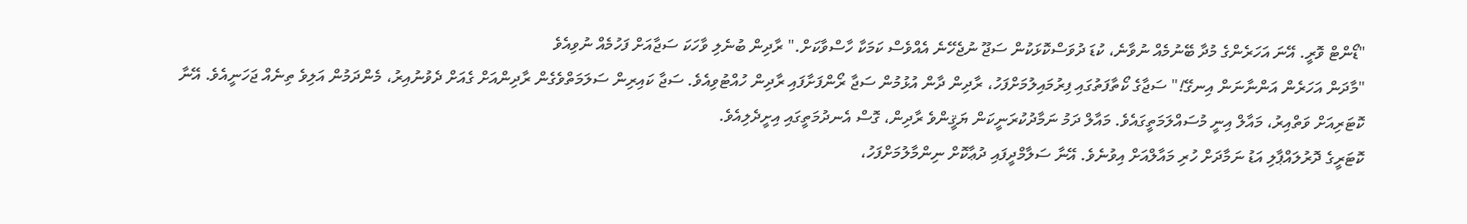"ޑޯންޓް ވޮރީ. އޭނަ އަހަރެންގެ މުދާ ބޭނުމެއް ނުވާނެ، ކުޑަ ދުވަސްކޮޅަކުން ސަޖޫ ނުޖެހޭނެ އެއްވެސް ކަމަކާ ހާސްވާކަށް." ރާދިން ބުނެލި ވާހަކަ ސަޖާއަށް ފަހުމެއް ނުވިއެވެ
"މާދަން އަހަރެން އަންނާނަން އިނގޭ!" ސަޖާގެ ކޯތާފަތުގައި ފިރުމައިލުމަށްފަހު، ރާދިން ދާން އުޅުމުން ސަޖާ ރޯންފަށާފައި ރާދިން ހުއްޓުވިއެވެ. ސަޖާ ކައިރިން ސަލަމަތްވެގެން ރާދިންއަށް ގެއަށް ދެވުނުއިރު، މެންދަމުން އަލިވެ ތިނެއް ޖަހަނީއެވެ. އޭނާ ކޮޓަރިއަށް ވަތްއިރު، މައާލް އިނީ މުސައްލަމަތީގައެވެ. މައާލް ދަމު ނަމާދުކުރަނީކަން ޔަޤީންވެ ރާދިން، ގޮސް އެނދުމަތީގައި އިށީދެލިއެވެ.
ކޮޓަރީގެ ދޮރުލައްޕާލި އަޑު ނަމާދަށް ހުރި މައާލްއަށް އިވުނެވެ. އޭނާ ސަލާމްދީފައި ދުޢާކޮށް ނިންމާލުމަށްފަހު،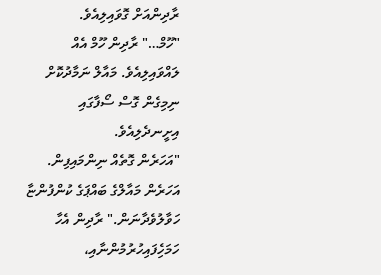ރާދިންއަށް ގޮވައިލިއެވެ.
"ހޫމް…" ރާދިން ހޫމް އެއް ލައްވައިލިއެވެ. މައާލް ނަމާދުކޮށް ނިމިގެން ގޮސް ސޯފާގައި އިށީނދެލިއެވެ.
"އަހަރެން ގޮތެއް ނިންމައިފިން. އަހަރެން މައާލްގެ ބައްޕަގެ ކުންފުންޏާ ހަވާލުވެދާނަން." ރާދިން އެހާ ހަމަހެިފައިހުރުމުންނާއި،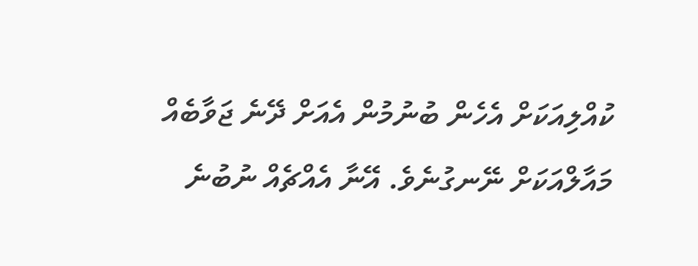ކުއްލިއަކަށް އެހެން ބުނުމުން އެއަށް ދޭނެ ޖަވާބެއް މައާލްއަކަށް ނޭނގުނެވެ. އޭނާ އެއްޗެއް ނުބުނެ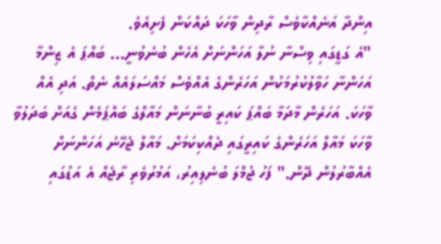އިންދާ އަނެއްކާވެސް ރާދިން ވާހަކަ ދައްކަން ފެށިއެވެ.
"އެ ގަޑީގައި ވިސްނާ ނުލާ އަހަންނަށް އެހެން ބުނެވުނީ… ބައްޕަ އެ ޒިންމާ އަހަންނާ ހަވާލުކުރުމަކުން އަހަރެންގެ އެއްވެސް މައްސަލައެއް ނެތް. އަދި އެއް ވާހަކަ. އަހަރެން މާދަމާ ބައްޕަ ކައިރީ ބުނާނަން މައާލްގެ ބައްޕަމެން ގެއަށް ބަދަލުވާ ވާހަކަ މައާލް އަހަރެންގެ ކައިރީގައި ދެއްކިކަމަށް. މައާލް ޖެހޭނެ އަހަންނަށް އެއްބާރުލުން ދޭން." ފަހު ޖުމްލަ ބުނެލިއިރު، އަމުރުވެރި ރާޖެއް އެ އަޑުގައި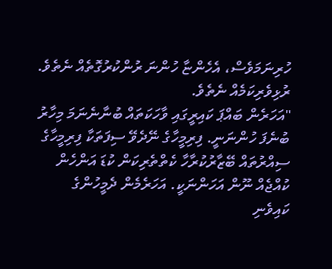ހުރިނަމަވެސް، އެހެންޏާ ހުންނަ ރުންކުރުގޮތެއް ނެތެވެ. ރުޅިވެރިކަމެއް ނެތެވެ.
"އަހަރެން ބައްޕަ ކައިރީގައި ވާހަކަތައް ބުނާނެނަމަ މިހާރު ބުނެފަ ހުންނަނީ. ފިރިމީހާގެ ނޭދެވޭ ސިފަތަކާ ފިރިމީހާގެ ސިއްރުތައް ބޭޒާރުކުރާހާ ކެތްތެރިކަން ކުޑަ އަންހެން ކުއްޖެއް ނޫން އަހަންނަކީ. އަހަރެމެން ދެމީހުންގެ ކައިވެނި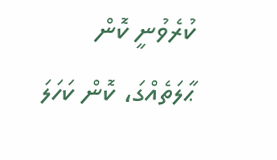ކުރެވުނީ ކޮން ޙާލަތެއްގަ، ކޮން ކަހަލަ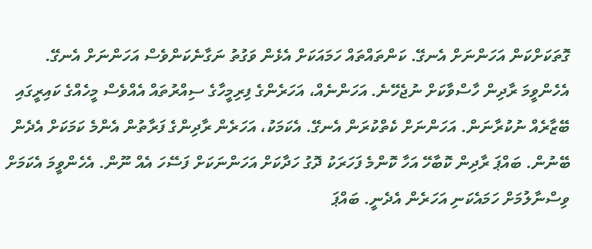ގޮތަކަށްކަން އަހަންނަށް އެނގޭ. ކަންތައްތައް ހަމައަކަށް އެޅެން ވަގުތު ނަގާނެކަންވެސް އަހަންނަށް އެނގޭ. އެހެންވީމަ ރާދިން ހާސްވާކަށް ނުޖެހޭނެ. އަހަންނެއް، އަހަރެންގެ ފިރިމީހާގެ ސިއްރުތައް އެއްވެސް މީހެއްގެ ކައިރީގައި ބޭޒާރެއް ނުކުރާނަން. އަހަންނަށް ކެތްކުރަން އެނގޭ. އެކަމަކު، އަހަރެން ރާދިންގެ ފަރާތުން އެންމެ ކަމަކަށް އެދެން ބޭނުން. ބައްޕަ ރާދިން ކޮބާހޭ އަހާ ކޮންމެ ފަހަރަކު ދޮގު ހަދާކަށް އަހަންނަކަށް ފަސޭހަ އެއް ނޫން. އެހެންވީމަ އެކަމަށް ވިސްނާލުމަށް ހަމައެކަނި އަހަރެން އެދެނީ. ބައްޕަ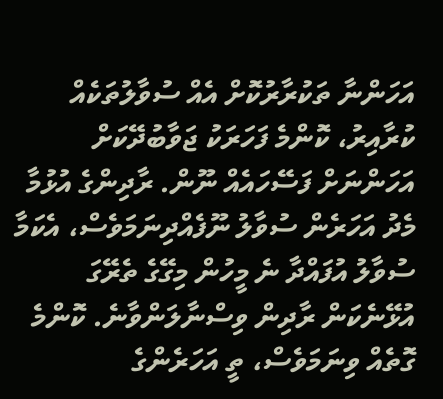އަހަންނާ ތަކުރާރުކޮށް އެއް ސުވާލުތަކެއް ކުރާއިރު، ކޮންމެ ފަހަރަކު ޖަވާބުދޭކަށް އަހަންނަށް ފަސޭހައެއް ނޫން. ރާދިންގެ އުޅުމާ މެދު އަހަރެން ސުވާލު ނޫފެއްދިނަމަވެސް، އެކަމާ ސުވާލު އުފައްދާ ނެ މީހުން މިގޭގެ ތެރޭގަ އުޅޭނެކަން ރާދިން ވިސްނާލަންވާނެ. ކޮންމެ ގޮތެއް ވިނަމަވެސް، ތީ އަހަރެންގެ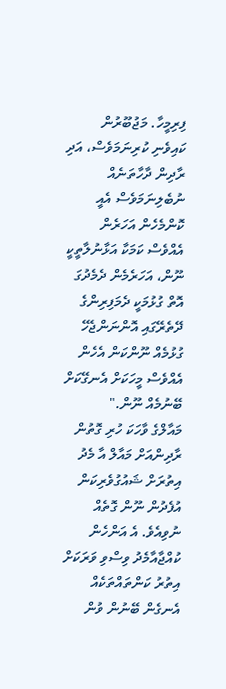ފިރިމީހާ. މަޖުބޫރުން ކައިވެނި ކުރިނަމަވެސް، އަދި ރާދިން ދާހާތަނެއް ނުބެލިނަމަވެސް އެއީ ކޮންމެހެން އަހަރެން އެއްވެސް ކަމަކާ އަޅާނުލާތީކީ ނޫން، އަހަރެމެން ދެމެދުގަ އޮތް ގުޅުމަކީ ދެމަފިރިންގެ ދޭތެރޭގައި އޮންނަންޖެހޭ ގުޅުމެއް ނޫންކަން އެހެން އެއްވެސް މީހަކަށް އެނގޭކަށް ބޭނުމެއް ނޫން."
މައާލްގެ ވާހަކަ ހުރި ގޮތުން ރާދިންއަށް މައާލް އާ މެދު އިތުރަށް ޝައުގުވެރިކަން އުފެދުން ނޫން ގޮތެއް ނުވިއެވެ. އެ އަންހެން ކުއްޖާއާމެދު ވިސްވި ވަރަކަށް އިތުރު ކަންތައްތަކެއް އެނގެން ބޭނުން ވުން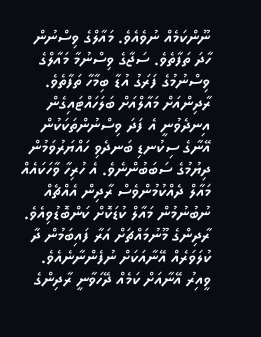ނޫންކަމެއް ނުވެއެވެ. މައާލްގެ ވިސްނުން ހާދަ ތަފާތެވެ. ސަޖާގެ ވިސްނުމާ މައާލްގެ ވިސްނުމުގެ ފަރަގު އުޑާ ބިމާހާ ތަފާތެވެ. ރާދިންއަށް މައާލްއަށް ބަލަހައްޓައިގެން އިނދެވުނީ އެ ފަދަ ވިސްނުންތަކަކުން އޭނާގެ ސިކުނޑި ބަނދެވި ހައްޔަރުވަމުން ދިޔުމުގެ ސަބަބުންނެވެ. އެ ހުރިހާ ވާހަކައެއް މައާލް ދެއްކުމުންވެސް ރާދިން އެއްޗެއް ނުބުނުމުން މައާލް ކުޑަކޮށް ކަންބޮޑުވިއެވެ. ރާދިންގެ މޫނުމައްޗަށް އަރާ ފައިބަމުން ދާ ކުލަވަރެއް އޭނާއަކަށް ނުފެންނާނެއެވެ. ވީއިރު އޭނާއަށް ކަމެއް ދޭހަވާނީ ރާދިންގެ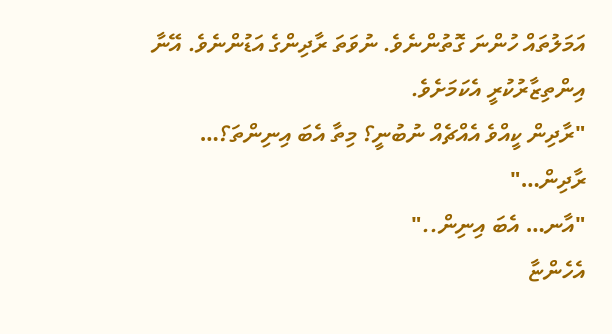އަމަލުތައް ހުންނަ ގޮތުންނެވެ. ނުވަތަ ރާދިންގެ އަޑުންނެވެ. އޭނާ އިންތިޒާރުކުރީ އެކަމަށެވެ.
"ރާދިން ކީއްވެ އެއްޗެއް ނުބުނީ؟ މިތާ އެބަ އިނިންތަ؟… ރާދިން…"
"އާނ… އެބަ އިނިން.."
އެހެންޏާ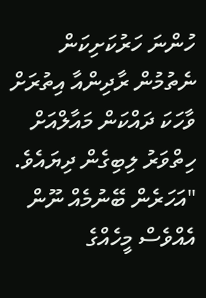ހުންނަ ހަރުކަށިކަން ނެތުމުން ރާދިންއާ އިތުރަށް ވާހަކަ ދައްކަން މައާލްއަށް ހިތްވަރު ލިބިގެން ދިޔައެވެ.
"އަހަރެން ބޭނުމެއް ނޫން އެއްވެސް މީހެއްގެ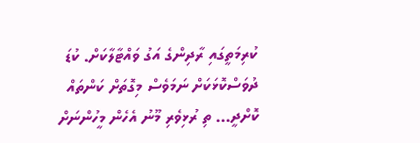ކުރިމަތީގައި ރާދިންގެ އަގު ވައްޓާލާކަށް. ކުޑަ ދުވަސްކޮޅަކަށް ނަމަވެސް މިގޮތަށް ކަންތައް ކޮށްދީ… ތި ރުޅިވެރި މޫނު އެހެން މީހުންނަށް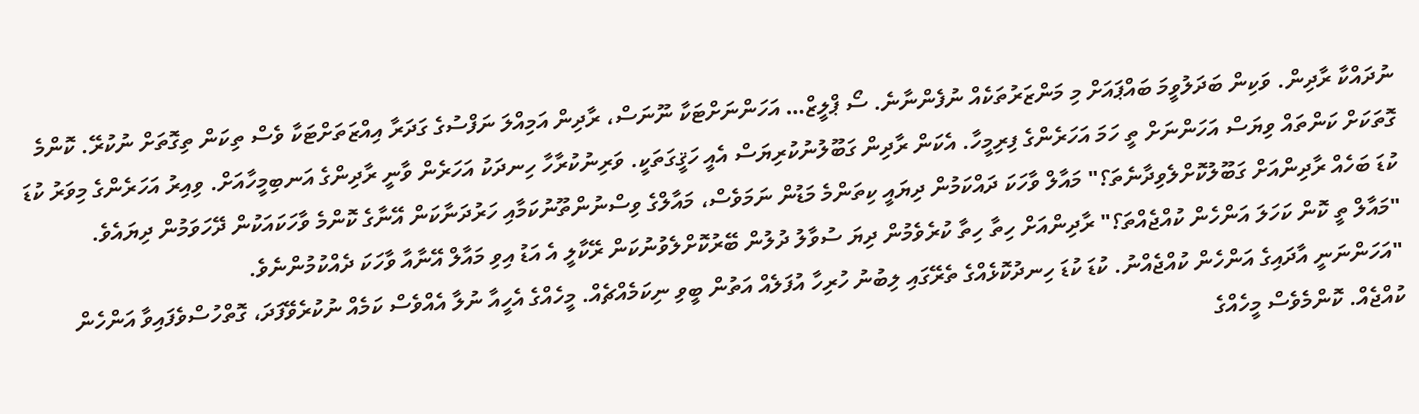ނުދައްކާ ރާދިން. ވަކިން ބަދަލުވީމަ ބައްޕައަށް މި މަންޒަރުތަކެއް ނުފެންނާނެ. ސޯ ޕްލީޒް… އަހަންނަށްޓަކާ ނޫނަސް، ރާދިން އަމިއްލަ ނަފްސުގެ ގަދަރާ އިއްޒަތަށްޓަކާ ވެސް ތިކަން ތިގޮތަށް ނުކުރޭ. ކޮންމެ ގޮތަކަށް ކަންތައް ވިޔަސް އަހަންނަށް ތީ ހަމަ އަހަރެންގެ ފިރިމީހާ. އެކަން ރާދިން ގަބޫލުނުކުރިޔަސް އެއީ ހަޤީގަތަކީ. ވަރިނުކުރާހާ ހިނދަކު އަހަރެން ވާނީ ރާދިންގެ އަނބިމީހާއަށް. ވިއިރު އަހަރެންގެ މިވަރު ކުޑަ ކުޑަ ބަހެއް ރާދިންއަށް ގަބޫލުކޮށްލެވިދާނެތަ؟" މައާލް ވާހަކަ ދައްކަމުން ދިޔައީ ކިތަންމެ މަޑުން ނަމަވެސް، މައާލްގެ ވިސްނުންތޫނުކަމާއި ހަރުދަނާކަން އޭނާގެ ކޮންމެ ވާހަކައަކުން ދޭހަވަމުން ދިޔައެވެ.
"މައާލް ތީ ކޮން ކަހަލަ އަންހެން ކުއްޖެއްތަ؟" ރާދިންއަށް ހިތާ ހިތާ ކުރެވެމުން ދިޔަ ސުވާލު ދުލުން ބޭރުކޮށްލެވުނުކަން ރޭކާލީ އެ އަޑު އިވި މައާލް އޭނާއާ ވާހަކަ ދެއްކުމުންނެވެ.
"އަހަންނަނީ އާދައިގެ އަންހެން ކުއްޖެއްނު. ކުޑަ ކުޑަ ހިނދުކޮޅެއްގެ ތެރޭގައި ލިބުނު ހުރިހާ އުފަލެއް އަތުން ބީވި ނިކަމެއްޗެއް. މީހެއްގެ އެހީއާ ނުލާ އެއްވެސް ކަމެއް ނުކުރެވޭފަދަ، ގޮތްހުސްވެފައިވާ އަންހެން ކުއްޖެއް. ކޮންމެވެސް މީހެއްގެ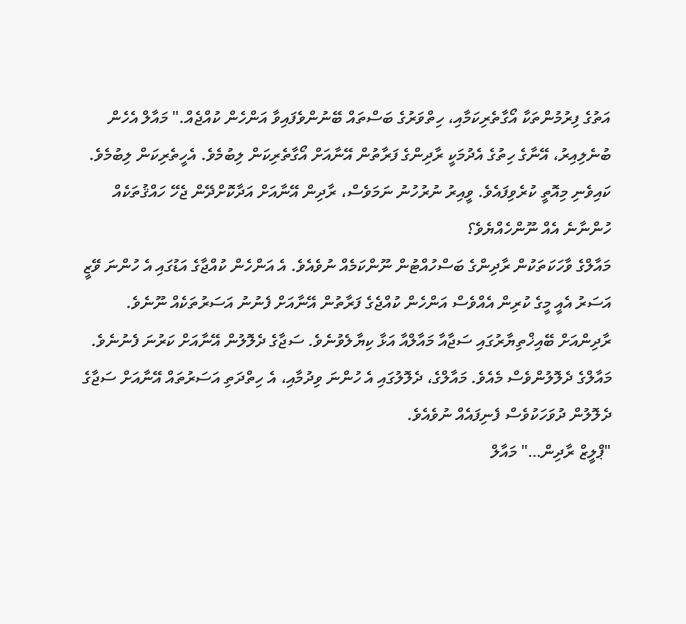އަތުގެ ފިރުމުންތަކާ އޯގާތެރިކަމާއި، ހިތްވަރުގެ ބަސްތައް ބޭނުންވެފައިވާ އަންހެން ކުއްޖެއް." މައާލް އެހެން ބުނެލިއިރު، އޭނާގެ ހިތުގެ އެދުމަކީ ރާދިންގެ ފަރާތުން އޭނާއަށް އޯގާތެރިކަން ލިބުމެވެ. އެހީތެރިކަން ލިބުމެވެ. ކައިވެނި މިއޮތީ ކުރެވިފައެވެ. ވީއިރު ނުރުހުނު ނަމަވެސް، ރާދިން އޭނާއަށް އަދާކޮށްދޭން ޖެހޭ ހައްޤުތަކެއް ހުންނާނެ އެއް ނޫންހެއްޔެވެ؟
މައާލްގެ ވާހަކަތަކުން ރާދިންގެ ބަސްހުއްޓުން ނޫންކަމެއް ނުވެއެވެ. އެ އަންހެން ކުއްޖާގެ އަޑުގައި އެ ހުންނަ ވޭޒީ އަސަރު އެއީ މީގެ ކުރިން އެއްވެސް އަންހެން ކުއްޖެގެ ފަރާތުން އޭނާއަށް ފެނުނު އަސަރުތަކެއް ނޫނެވެ. ރާދިންއަށް ބޭއިޚްތިޔާރުގައި ސަޖާއާ މައާލްއާ އަޅާ ކިޔާލެވުނެވެ. ސަޖާގެ ދެލޮލުން އޭނާއަށް ކަރުނަ ފެނުނެވެ. މައާލްގެ ދެލޮލުންވެސް މެއެވެ. މައާލްގެ، ދެލޮލުގައި އެ ހުންނަ ވިދުމާއި، އެ ހިތްދަތި އަސަރުތައް އޭނާއަށް ސަޖާގެ ދެލޮލުން ދުވަހަކުވެސް ފެނިފައެއް ނުވެއެވެ.
"ޕްލީޒް ރާދިން…" މައާލް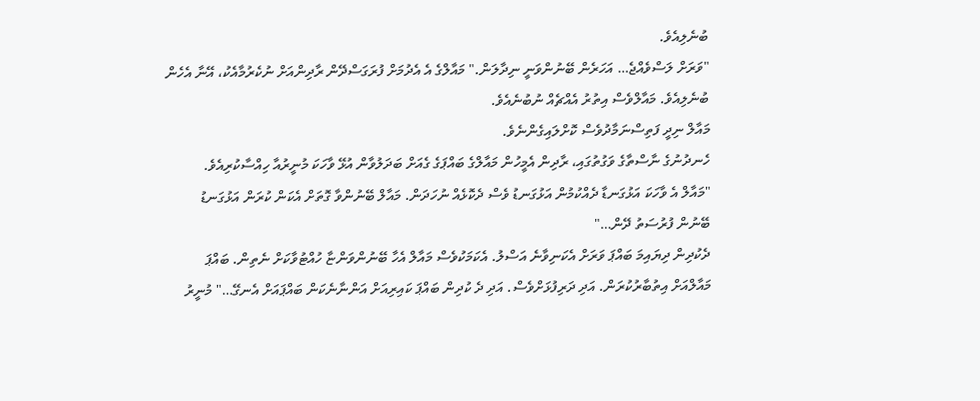ބުނެލިއެވެ.
"ވަރަށް ލަސްވެއްޖެ… އަހަރެން ބޭނުންވަނީ ނިދާލަން." މައާލްގެ އެ އެދުމަށް ފުރަގަސްދޭން ރާދިންއަށް ނުކެރުމާއެކު، އޭނާ އެހެން ބުނެލިއެވެ. މައާލްވެސް އިތުރު އެއްޗެއް ނުބުނެއެވެ.
މައާލް ނިދީ ފަތިސްނަމާދުވެސް ކޮށްލައިގެންނެވެ.
ހެނދުނުގެ ނާސްތާގެ ވަގުތުގައި، ރާދިން އެމީހުން މައާލްގެ ބައްޕަގެ ގެއަށް ބަދަލުވާން އުޅޭ ވާހަކަ މުނީރުއާ ހިއްސާކުރިއެވެ.
"މައާލް އެ ވާހަކަ އަޅުގަނޑާ ދެއްކުމުން އަޅުގަނޑު ވެސް ދެކޮޅެއް ނުހަދަން. މައާލް ބޭނުންވާ ގޮތަށް އެކަން ކުރަން އަޅުގަނޑު ބޭނުން ފުރުސަތު ދޭން…"
ދެކުދިން ދިޔައިމަ ބައްޕަ ވަރަށް އެކަނިވާނެ އަސްލު. އެކަމަކުވެސް މައާލް އެހާ ބޭނުންވަންޏާ ހުއްޓުވާކަށް ނެތިން. ބައްޕަ މައާލްއަށް އިތުބާރުކުރަން. އަދި ދަރިފުޅަށްވެސް. އަދި ދެ ކުދިން ބައްޕަ ކައިރިއަށް އަންނާނެކަން ބައްޕައަށް އެނގޭ…" މުނީރު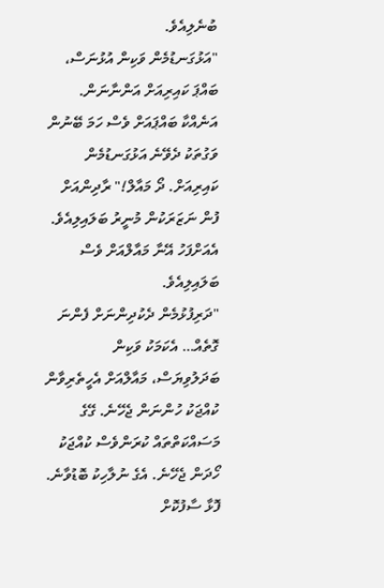ބުނެލިއެވެ.
"އަޅުގަނޑުމެން ވަކިން އުޅުނަސް، ބައްޕަ ކައިރިއަށް އަންނާނަން. އަނެއްކާ ބައްޕައަށް ވެސް ހަމަ ބޭނުން ވަގުތަކު ދެވޭނެ އަޅުގަނޑުމެން ކައިރިއަށް. ދޯ މައާލް!" ރާދިންއަށް ފުން ނަޒަރަކުން މުނީރު ބަލައިލިއެވެ. އެއަށްފަހު އޭނާ މައާލްއަށް ވެސް ބަލައިލިއެވެ.
"ދަރިފުޅުމެން ދެކުދިންނަށް ފެންނަ ގޮތެއް… އެކަމަކު ވަކިން ބަދަލުވިޔަސް، މައާލްއަށް އެހީތެރިވާން ކުއްޖަކު ހުންނަން ޖެހޭނެ. ގޭގެ މަސައްކަތްތައް ކުރަންވެސް ކުއްޖަކު ހޯދަން ޖެހޭނެ. އެގެ ނުލާހިކު ބޮޑުވާނެ. ފޮޅާ ސާފުކޮށް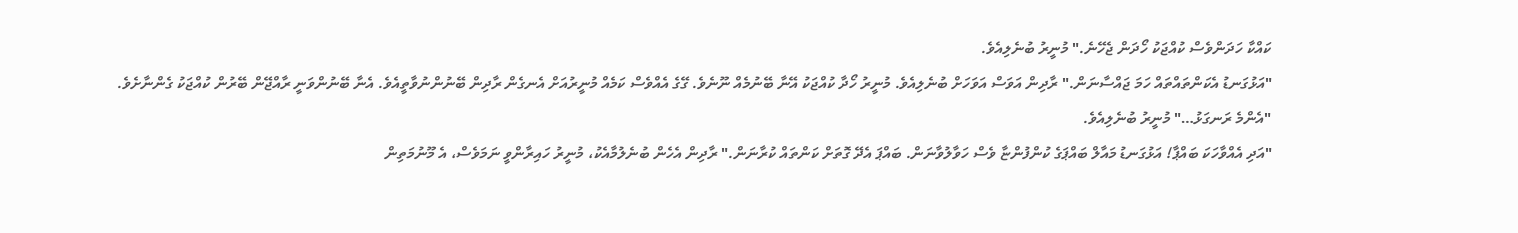ކައްކާ ހަދަންވެސް ކުއްޖަކު ހޯދަން ޖެހޭނެ." މުނީރު ބުނެލިއެވެ.
"އަޅުގަނޑު އެކަންތައްތައް ހަމަ ޖައްސާނަން." ރާދިން އަވަސް އަވަހަށް ބުނެލިއެވެ. މުނީރު ހޯދާ ކުއްޖަކު އޭނާ ބޭނުމެއް ނޫނެވެ. ގޭގެ އެއްވެސް ކަމެއް މުނީރުއަށް އެނގެން ރާދިން ބޭނުންނުވާތީއެވެ. އެނާ ބޭނުންވަނީ ރާއްޖޭން ބޭރުން ކުއްޖަކު ގެންނާށެވެ.
"އެންމެ ރަނގަޅު…" މުނީރު ބުނެލިއެވެ.
"އަދި އެއްވާހަކަ ބައްޕާ! އަޅުގަނޑު މައާލް ބައްޕަގެ ކުންފުންޏާ ވެސް ހަވާލުވާނަން. ބައްޕަ އެދޭ ގޮތަށް ކަންތައް ކުރާނަން." ރާދިން އެހެން ބުނެލުމާއެކު، މުނީރު ހައިރާންވީ ނަމަވެސް، އެ މޫނުމަތިން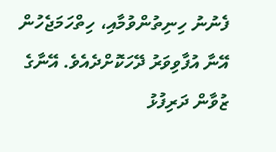ފެނުނު ހިނިތުންވުމާއި، ހިތްހަމަޖެހުން އޭނާ އުފާވިވަރު ދޭހަކޮށްދެއެވެ. އޭނާގެ ޒުވާން ދަރިފުޅު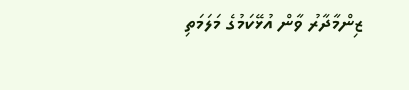ޒިންމާދާރު ވާން އުޅޭކަމުގެ މަލަމަތި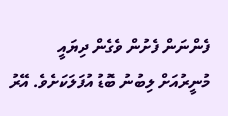ފެންނަން ފެށުން ވެގެން ދިޔައީ މުނީރުއަށް ލިބުނު ބޮޑު އުފަލަކަށެވެ. އޭރު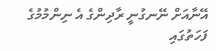އޭނާއަށް ނޭނގުނީ ރާދިންގެ އެ ނިންމުމުގެ ފަހަތުގައި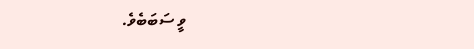ވީ ސަބަބެވެ.